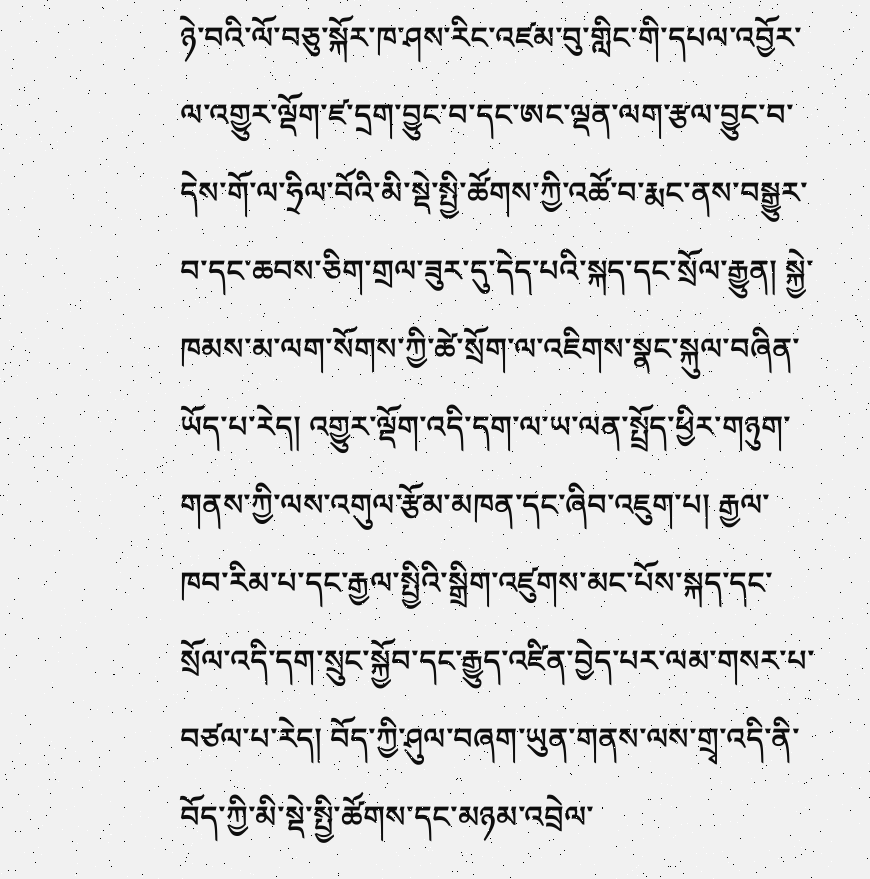ཉེ་བའི་ལོ་བཅུ་སྐོར་ཁ་ཤས་རིང་འཛམ་བུ་གླིང་གི་དཔལ་འབྱོར་ལ་འགྱུར་ལྡོག་ཛ་དྲག་བྱུང་བ་དང་ཨང་ལྡན་ལག་རྩལ་བྱུང་བ་དེས་གོ་ལ་ཧྲིལ་བོའི་མི་སྡེ་སྤྱི་ཚོགས་ཀྱི་འཚོ་བ་རྨང་ནས་བསྒྱུར་བ་དང་ཆབས་ཅིག་གྲལ་ཟུར་དུ་དེད་པའི་སྐད་དང་སྲོལ་རྒྱུན། སྐྱེ་ཁམས་མ་ལག་སོགས་ཀྱི་ཚེ་སྲོག་ལ་འཇིགས་སྣང་སྐུལ་བཞིན་ཡོད་པ་རེད། འགྱུར་ལྡོག་འདི་དག་ལ་ཡ་ལན་སྤྲོད་ཕྱིར་གཉུག་གནས་ཀྱི་ལས་འགུལ་རྩོམ་མཁན་དང་ཞིབ་འཇུག་པ། རྒྱལ་ཁབ་རིམ་པ་དང་རྒྱལ་སྤྱིའི་སྒྲིག་འཛུགས་མང་པོས་སྐད་དང་སྲོལ་འདི་དག་སྲུང་སྐྱོབ་དང་རྒྱུད་འཛིན་བྱེད་པར་ལམ་གསར་པ་བཙལ་པ་རེད། བོད་ཀྱི་ཤུལ་བཞག་ཡུན་གནས་ལས་གྲྭ་འདི་ནི་བོད་ཀྱི་མི་སྡེ་སྤྱི་ཚོགས་དང་མཉམ་འབྲེལ་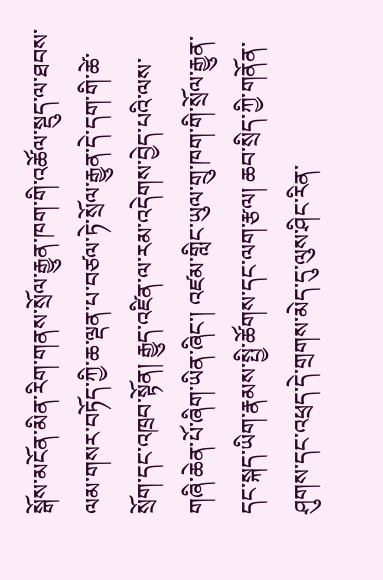སྒོས་མངོན་མིན་རིག་གནས་སྲོལ་རྒྱུན་ཁག་གི་འཚོལ་སྡུད་ལ་ཐབས་ལམ་གསར་བཏོད་ཀྱི་ཆ་ལྡན་པ་བཙལ་ཏེ་སྲོལ་རྒྱུན་དེ་དག་གི་ཚེ་སྲོག་དང་འཁྲབ་སྟོན། རྒྱུད་འཛིན་ལ་རམ་འདེགས་བྱེད་པའི་ལས་གཞི་ཆེན་པོ་ཞིག་ཡིན་ཞིང་། འཛམ་གླིང་ཡུལ་གྲུ་ཁག་གི་སྲོལ་རྒྱུན་དང་སྐད་ཡིག་རྣམས་སྤྱི་ཚོགས་དང་ལག་རྩལ། ཆབ་སྲིད་ཀྱི་གནོན་ཤུགས་དང་འཕྲད་དེ་གྲགས་མེད་དུ་ལུས་ཤིང་རིན་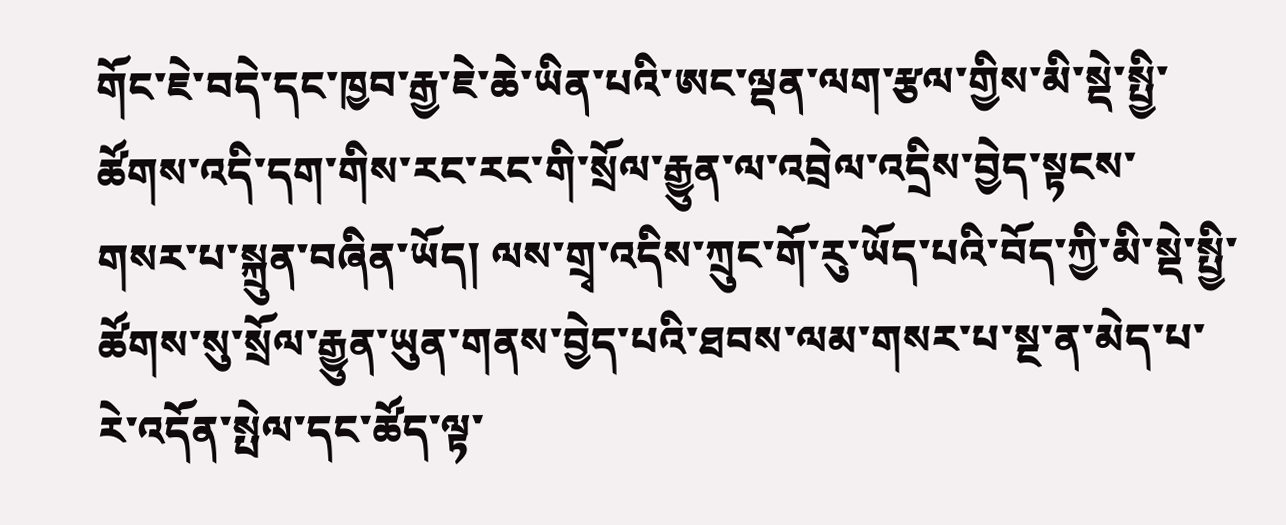གོང་ཇེ་བདེ་དང་ཁྱབ་རྒྱ་ཇེ་ཆེ་ཡིན་པའི་ཨང་ལྡན་ལག་རྩལ་གྱིས་མི་སྡེ་སྤྱི་ཚོགས་འདི་དག་གིས་རང་རང་གི་སྲོལ་རྒྱུན་ལ་འབྲེལ་འདྲིས་བྱེད་སྟངས་གསར་པ་སྐྲུན་བཞིན་ཡོད། ལས་གྲྭ་འདིས་ཀྲུང་གོ་རུ་ཡོད་པའི་བོད་ཀྱི་མི་སྡེ་སྤྱི་ཚོགས་སུ་སྲོལ་རྒྱུན་ཡུན་གནས་བྱེད་པའི་ཐབས་ལམ་གསར་པ་སྔ་ན་མེད་པ་རེ་འདོན་སྤེལ་དང་ཚོད་ལྟ་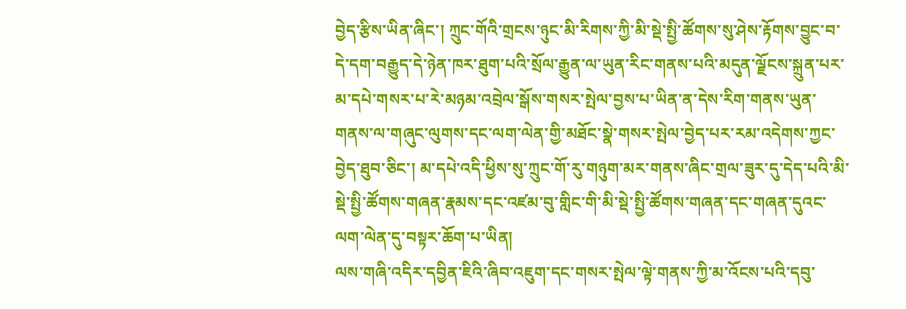བྱེད་རྩིས་ཡིན་ཞིང་། ཀྲུང་གོའི་གྲངས་ཉུང་མི་རིགས་ཀྱི་མི་སྡེ་སྤྱི་ཚོགས་སུ་ཤེས་རྟོགས་བྱུང་བ་དེ་དག་བརྒྱུད་དེ་ཉེན་ཁར་ཐུག་པའི་སྲོལ་རྒྱུན་ལ་ཡུན་རིང་གནས་པའི་མདུན་ལྗོངས་སྐྲུན་པར་མ་དཔེ་གསར་པ་རེ་མཉམ་འབྲེལ་སྒོས་གསར་སྤེལ་བྱས་པ་ཡིན་ན་དེས་རིག་གནས་ཡུན་གནས་ལ་གཞུང་ལུགས་དང་ལག་ལེན་གྱི་མཐོང་སྣེ་གསར་སྤེལ་བྱེད་པར་རམ་འདེགས་ཀྱང་བྱེད་ཐུབ་ཅིང་། མ་དཔེ་འདི་ཕྱིས་སུ་ཀྲུང་གོ་རུ་གཉུག་མར་གནས་ཞིང་གྲལ་ཟུར་དུ་དེད་པའི་མི་སྡེ་སྤྱི་ཚོགས་གཞན་རྣམས་དང་འཛམ་བུ་གླིང་གི་མི་སྡེ་སྤྱི་ཚོགས་གཞན་དང་གཞན་དུའང་ལག་ལེན་དུ་བསྟར་ཆོག་པ་ཡིན།
ལས་གཞི་འདིར་དབྱིན་ཇིའི་ཞིབ་འཇུག་དང་གསར་སྤེལ་ལྟེ་གནས་ཀྱི་མ་འོངས་པའི་དབུ་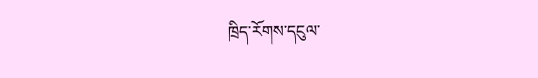ཁྲིད་རོགས་དངུལ་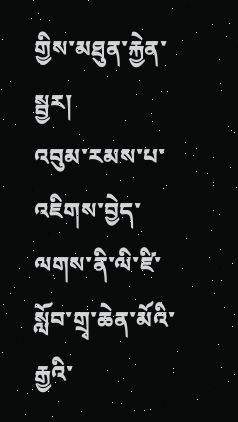གྱིས་མཐུན་རྐྱེན་སྦྱར།
འབུམ་རམས་པ་འཇིགས་བྱེད་ལགས་ནི་ལི་ཛི་སློབ་གྲྭ་ཆེན་མོའི་རྒྱའི་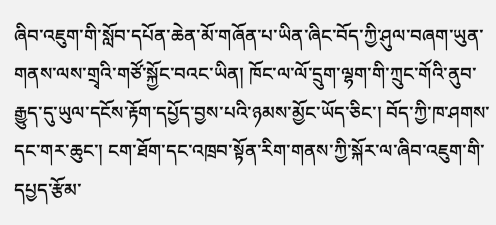ཞིབ་འཇུག་གི་སློབ་དཔོན་ཆེན་མོ་གཞོན་པ་ཡིན་ཞིང་བོད་ཀྱི་ཤུལ་བཞག་ཡུན་གནས་ལས་གྲྭའི་གཙོ་སྐྱོང་བའང་ཡིན། ཁོང་ལ་ལོ་དྲུག་ལྷག་གི་ཀྲུང་གོའི་ནུབ་རྒྱུད་དུ་ཡུལ་དངོས་རྟོག་དཔྱོད་བྱས་པའི་ཉམས་མྱོང་ཡོད་ཅིང་། བོད་ཀྱི་ཁ་ཤགས་དང་གར་ཆུང་། ངག་ཐོག་དང་འཁྲབ་སྟོན་རིག་གནས་ཀྱི་སྐོར་ལ་ཞིབ་འཇུག་གི་དཔྱད་རྩོམ་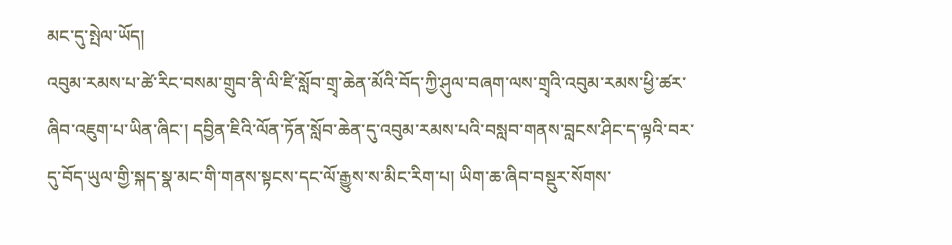མང་དུ་སྤེལ་ཡོད།
འབུམ་རམས་པ་ཚེ་རིང་བསམ་གྲུབ་ནི་ལི་ཛི་སློབ་གྲྭ་ཆེན་མོའི་བོད་ཀྱི་ཤུལ་བཞག་ལས་གྲྭའི་འབུམ་རམས་ཕྱི་ཚར་ཞིབ་འཇུག་པ་ཡིན་ཞིང་། དབྱིན་ཇིའི་ལོན་ཏོན་སློབ་ཆེན་དུ་འབུམ་རམས་པའི་བསླབ་གནས་བླངས་ཤིང་ད་ལྟའི་བར་དུ་བོད་ཡུལ་གྱི་སྐད་སྣ་མང་གི་གནས་སྟངས་དང་ལོ་རྒྱུས་ས་མིང་རིག་པ། ཡིག་ཆ་ཞིབ་བསྡུར་སོགས་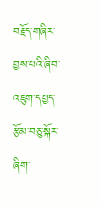བརྗོད་གཞིར་བྱས་པའི་ཞིབ་འཇུག་དཔྱད་རྩོམ་བཅུ་སྐོར་ཞིག་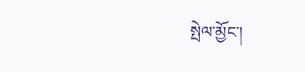སྤེལ་མྱོང་།